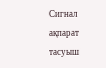Сигнал ақпарат тасуыш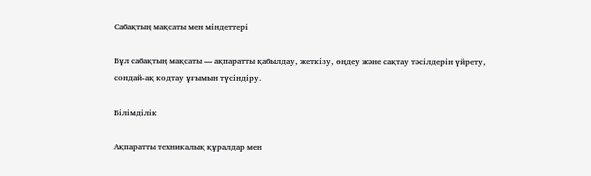Сабақтың мақсаты мен міндеттері

Бұл сабақтың мақсаты — ақпаратты қабылдау, жеткізу, өңдеу және сақтау тәсілдерін үйрету, сондай-ақ кодтау ұғымын түсіндіру.

Білімділік

Ақпаратты техникалық құралдар мен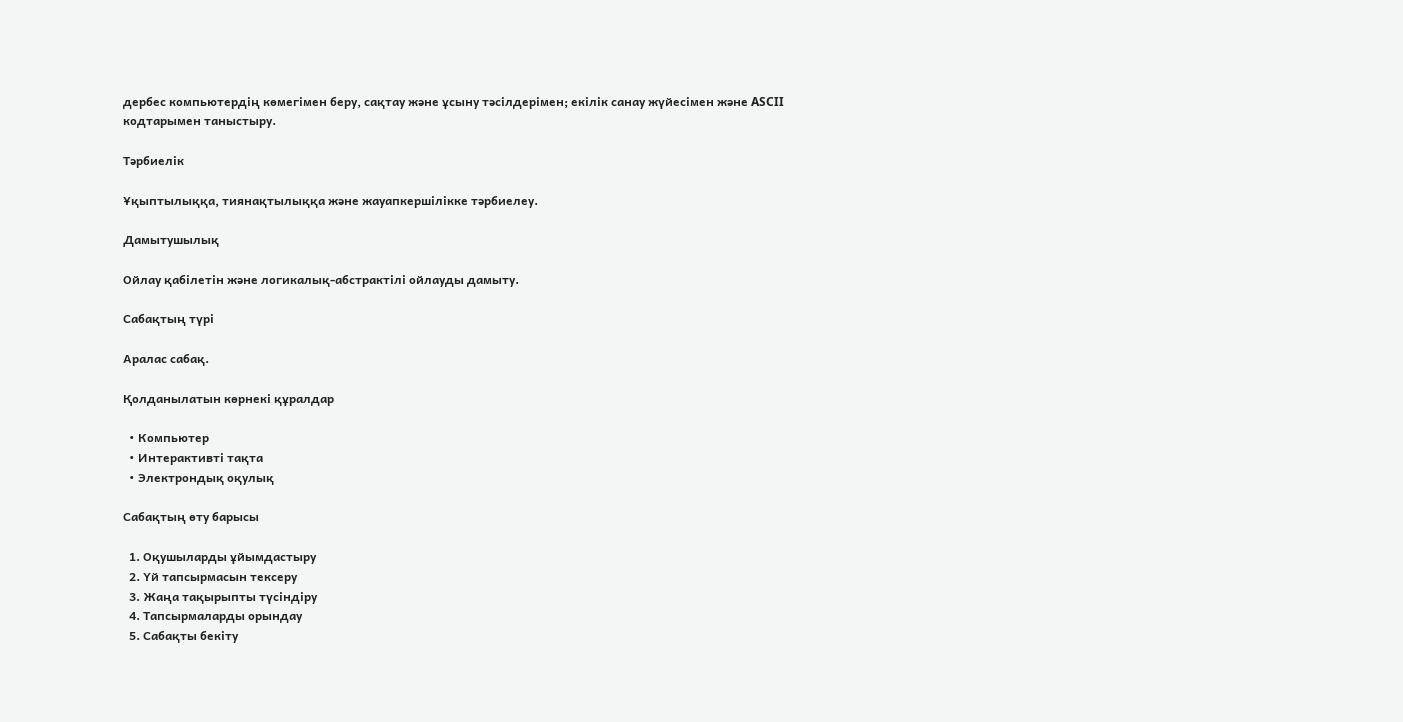дербес компьютердің көмегімен беру, сақтау және ұсыну тәсілдерімен; екілік санау жүйесімен және ASCII кодтарымен таныстыру.

Тәрбиелік

Ұқыптылыққа, тиянақтылыққа және жауапкершілікке тәрбиелеу.

Дамытушылық

Ойлау қабілетін және логикалық-абстрактілі ойлауды дамыту.

Сабақтың түрі

Аралас сабақ.

Қолданылатын көрнекі құралдар

  • Компьютер
  • Интерактивті тақта
  • Электрондық оқулық

Сабақтың өту барысы

  1. Оқушыларды ұйымдастыру
  2. Үй тапсырмасын тексеру
  3. Жаңа тақырыпты түсіндіру
  4. Тапсырмаларды орындау
  5. Сабақты бекіту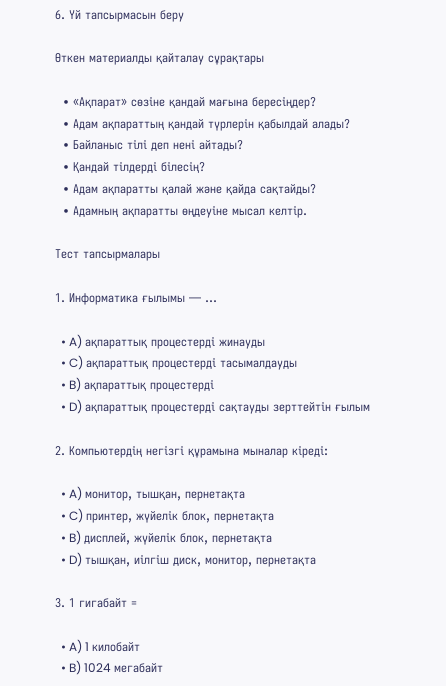6. Үй тапсырмасын беру

Өткен материалды қайталау сұрақтары

  • «Ақпарат» сөзіне қандай мағына бересіңдер?
  • Адам ақпараттың қандай түрлерін қабылдай алады?
  • Байланыс тілі деп нені айтады?
  • Қандай тілдерді білесің?
  • Адам ақпаратты қалай және қайда сақтайды?
  • Адамның ақпаратты өңдеуіне мысал келтір.

Тест тапсырмалары

1. Информатика ғылымы — …

  • A) ақпараттық процестерді жинауды
  • C) ақпараттық процестерді тасымалдауды
  • B) ақпараттық процестерді
  • D) ақпараттық процестерді сақтауды зерттейтін ғылым

2. Компьютердің негізгі құрамына мыналар кіреді:

  • A) монитор, тышқан, пернетақта
  • C) принтер, жүйелік блок, пернетақта
  • B) дисплей, жүйелік блок, пернетақта
  • D) тышқан, иілгіш диск, монитор, пернетақта

3. 1 гигабайт =

  • A) 1 килобайт
  • B) 1024 мегабайт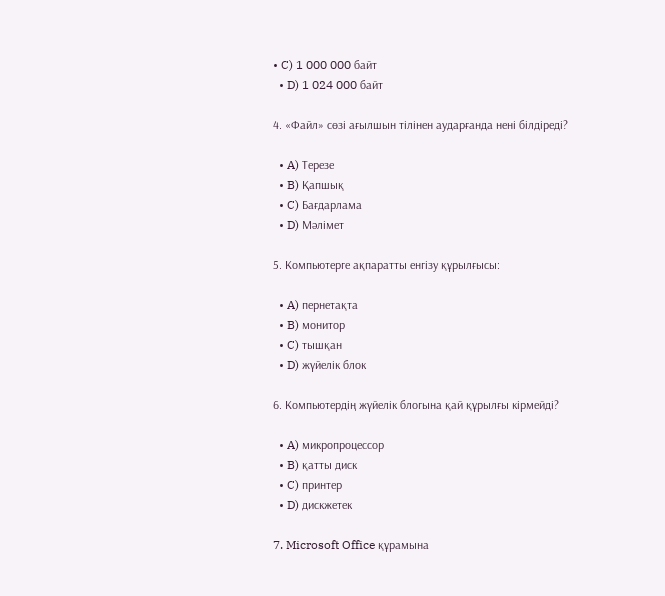• C) 1 000 000 байт
  • D) 1 024 000 байт

4. «Файл» сөзі ағылшын тілінен аударғанда нені білдіреді?

  • A) Терезе
  • B) Қапшық
  • C) Бағдарлама
  • D) Мәлімет

5. Компьютерге ақпаратты енгізу құрылғысы:

  • A) пернетақта
  • B) монитор
  • C) тышқан
  • D) жүйелік блок

6. Компьютердің жүйелік блогына қай құрылғы кірмейді?

  • A) микропроцессор
  • B) қатты диск
  • C) принтер
  • D) дискжетек

7. Microsoft Office құрамына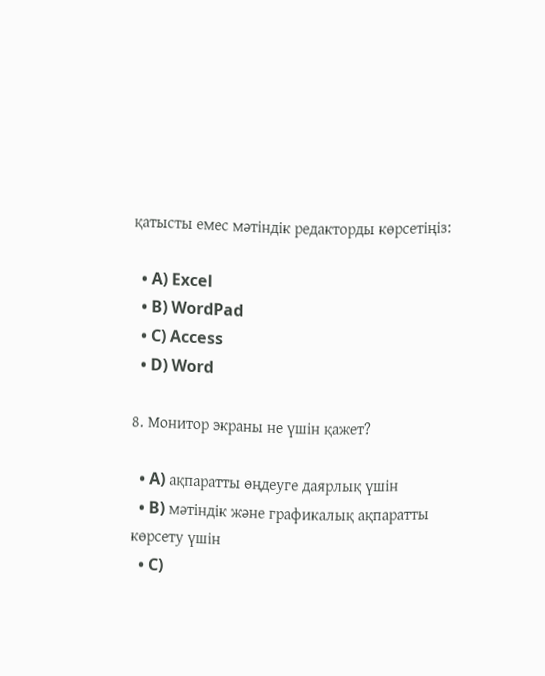қатысты емес мәтіндік редакторды көрсетіңіз:

  • A) Excel
  • B) WordPad
  • C) Access
  • D) Word

8. Монитор экраны не үшін қажет?

  • A) ақпаратты өңдеуге даярлық үшін
  • B) мәтіндік және графикалық ақпаратты көрсету үшін
  • C)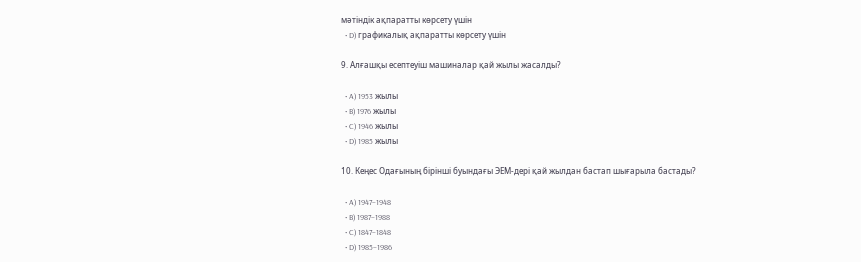мәтіндік ақпаратты көрсету үшін
  • D) графикалық ақпаратты көрсету үшін

9. Алғашқы есептеуіш машиналар қай жылы жасалды?

  • A) 1953 жылы
  • B) 1976 жылы
  • C) 1946 жылы
  • D) 1985 жылы

10. Кеңес Одағының бірінші буындағы ЭЕМ-дері қай жылдан бастап шығарыла бастады?

  • A) 1947–1948
  • B) 1987–1988
  • C) 1847–1848
  • D) 1985–1986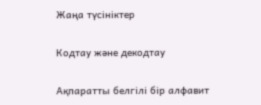Жаңа түсініктер

Кодтау және декодтау

Ақпаратты белгілі бір алфавит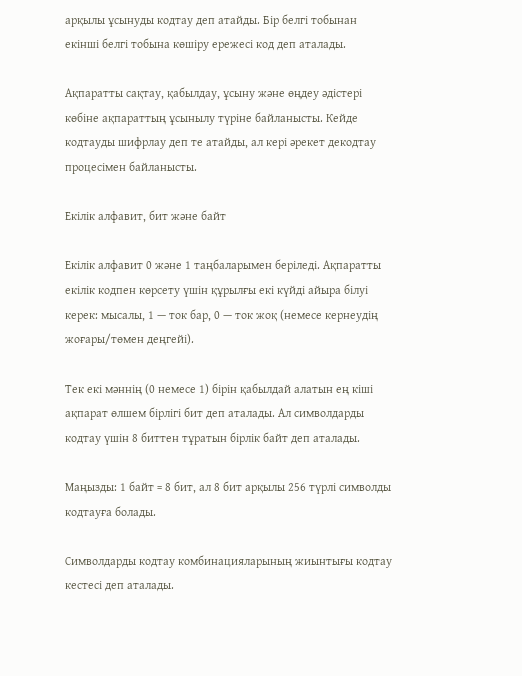арқылы ұсынуды кодтау деп атайды. Бір белгі тобынан екінші белгі тобына көшіру ережесі код деп аталады.

Ақпаратты сақтау, қабылдау, ұсыну және өңдеу әдістері көбіне ақпараттың ұсынылу түріне байланысты. Кейде кодтауды шифрлау деп те атайды, ал кері әрекет декодтау процесімен байланысты.

Екілік алфавит, бит және байт

Екілік алфавит 0 және 1 таңбаларымен беріледі. Ақпаратты екілік кодпен көрсету үшін құрылғы екі күйді айыра білуі керек: мысалы, 1 — ток бар, 0 — ток жоқ (немесе кернеудің жоғары/төмен деңгейі).

Тек екі мәннің (0 немесе 1) бірін қабылдай алатын ең кіші ақпарат өлшем бірлігі бит деп аталады. Ал символдарды кодтау үшін 8 биттен тұратын бірлік байт деп аталады.

Маңызды: 1 байт = 8 бит, ал 8 бит арқылы 256 түрлі символды кодтауға болады.

Символдарды кодтау комбинацияларының жиынтығы кодтау кестесі деп аталады.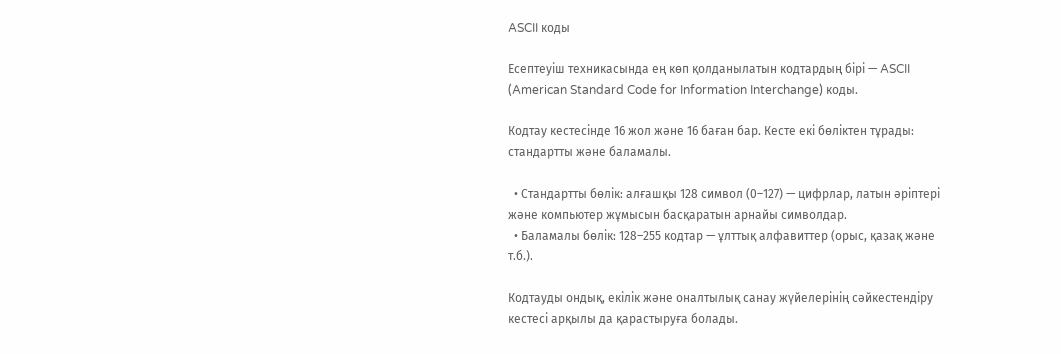ASCII коды

Есептеуіш техникасында ең көп қолданылатын кодтардың бірі — ASCII (American Standard Code for Information Interchange) коды.

Кодтау кестесінде 16 жол және 16 баған бар. Кесте екі бөліктен тұрады: стандартты және баламалы.

  • Стандартты бөлік: алғашқы 128 символ (0–127) — цифрлар, латын әріптері және компьютер жұмысын басқаратын арнайы символдар.
  • Баламалы бөлік: 128–255 кодтар — ұлттық алфавиттер (орыс, қазақ және т.б.).

Кодтауды ондық, екілік және оналтылық санау жүйелерінің сәйкестендіру кестесі арқылы да қарастыруға болады.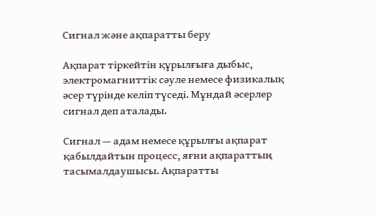Сигнал және ақпаратты беру

Ақпарат тіркейтін құрылғыға дыбыс, электромагниттік сәуле немесе физикалық әсер түрінде келіп түседі. Мұндай әсерлер сигнал деп аталады.

Сигнал — адам немесе құрылғы ақпарат қабылдайтын процесс, яғни ақпараттың тасымалдаушысы. Ақпаратты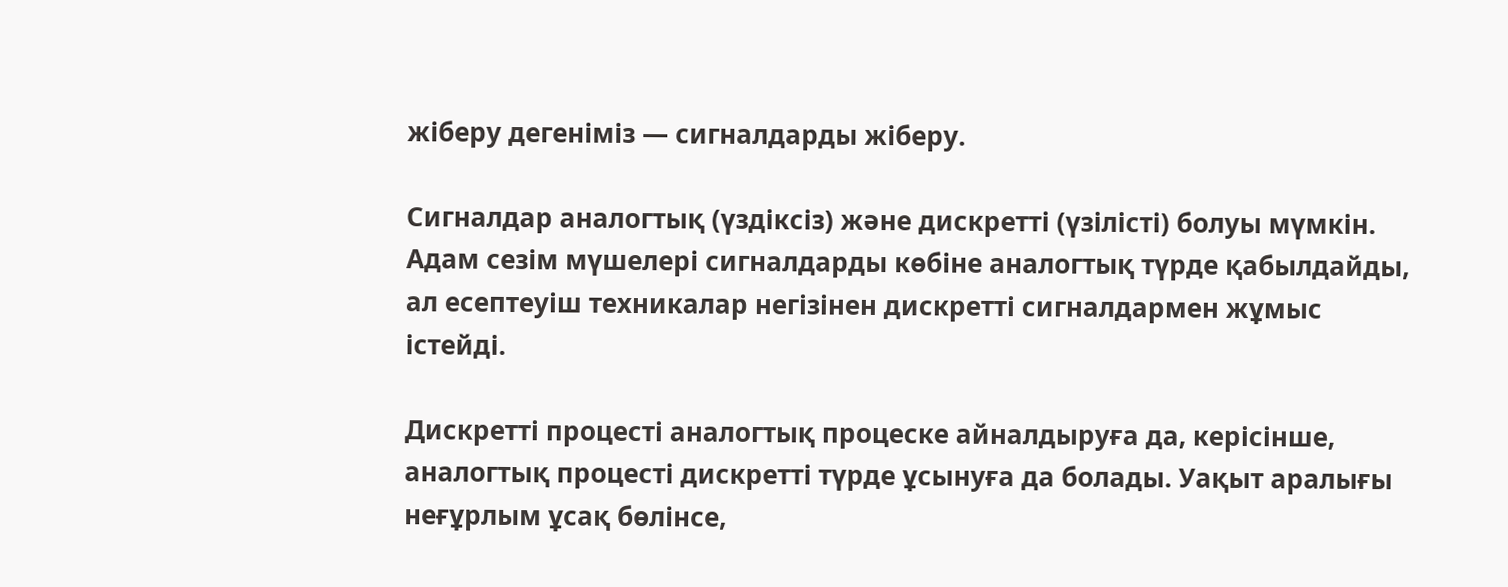жіберу дегеніміз — сигналдарды жіберу.

Сигналдар аналогтық (үздіксіз) және дискретті (үзілісті) болуы мүмкін. Адам сезім мүшелері сигналдарды көбіне аналогтық түрде қабылдайды, ал есептеуіш техникалар негізінен дискретті сигналдармен жұмыс істейді.

Дискретті процесті аналогтық процеске айналдыруға да, керісінше, аналогтық процесті дискретті түрде ұсынуға да болады. Уақыт аралығы неғұрлым ұсақ бөлінсе,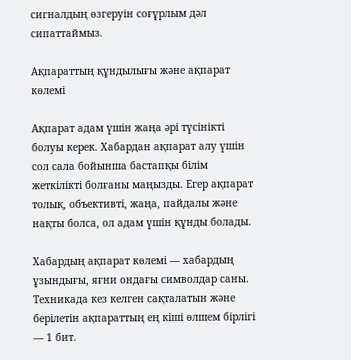сигналдың өзгеруін соғұрлым дәл сипаттаймыз.

Ақпараттың құндылығы және ақпарат көлемі

Ақпарат адам үшін жаңа әрі түсінікті болуы керек. Хабардан ақпарат алу үшін сол сала бойынша бастапқы білім жеткілікті болғаны маңызды. Егер ақпарат толық, объективті, жаңа, пайдалы және нақты болса, ол адам үшін құнды болады.

Хабардың ақпарат көлемі — хабардың ұзындығы, яғни ондағы символдар саны. Техникада кез келген сақталатын және берілетін ақпараттың ең кіші өлшем бірлігі — 1 бит.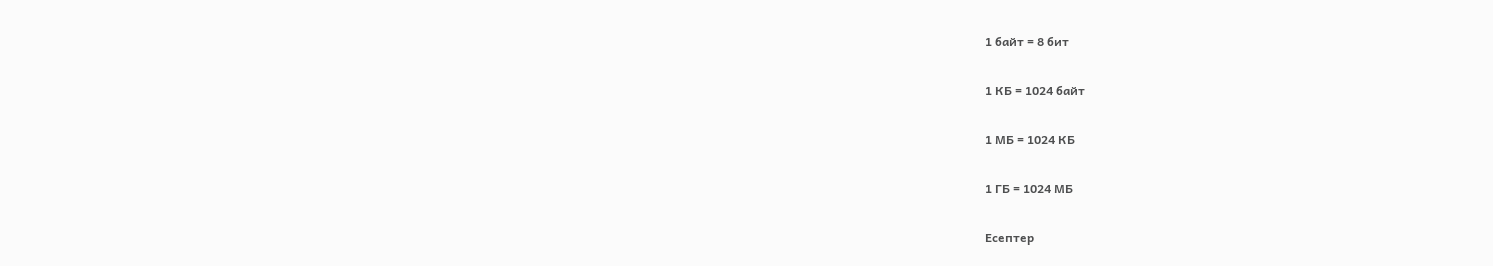1 байт = 8 бит

1 КБ = 1024 байт

1 МБ = 1024 КБ

1 ГБ = 1024 МБ

Есептер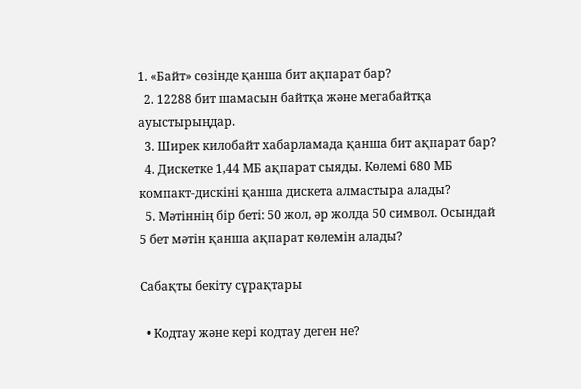1. «Байт» сөзінде қанша бит ақпарат бар?
  2. 12288 бит шамасын байтқа және мегабайтқа ауыстырыңдар.
  3. Ширек килобайт хабарламада қанша бит ақпарат бар?
  4. Дискетке 1,44 МБ ақпарат сыяды. Көлемі 680 МБ компакт-дискіні қанша дискета алмастыра алады?
  5. Мәтіннің бір беті: 50 жол, әр жолда 50 символ. Осындай 5 бет мәтін қанша ақпарат көлемін алады?

Сабақты бекіту сұрақтары

  • Кодтау және кері кодтау деген не?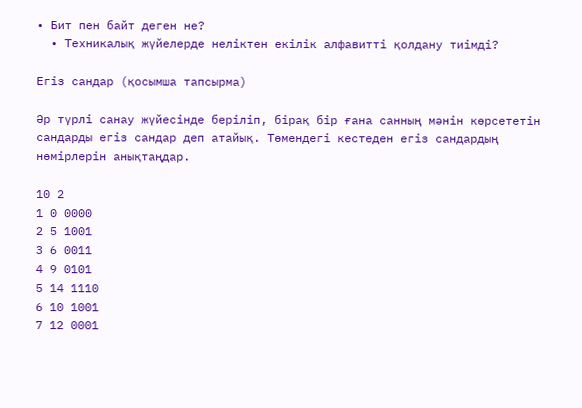• Бит пен байт деген не?
  • Техникалық жүйелерде неліктен екілік алфавитті қолдану тиімді?

Егіз сандар (қосымша тапсырма)

Әр түрлі санау жүйесінде беріліп, бірақ бір ғана санның мәнін көрсететін сандарды егіз сандар деп атайық. Төмендегі кестеден егіз сандардың нөмірлерін анықтаңдар.

10 2
1 0 0000
2 5 1001
3 6 0011
4 9 0101
5 14 1110
6 10 1001
7 12 0001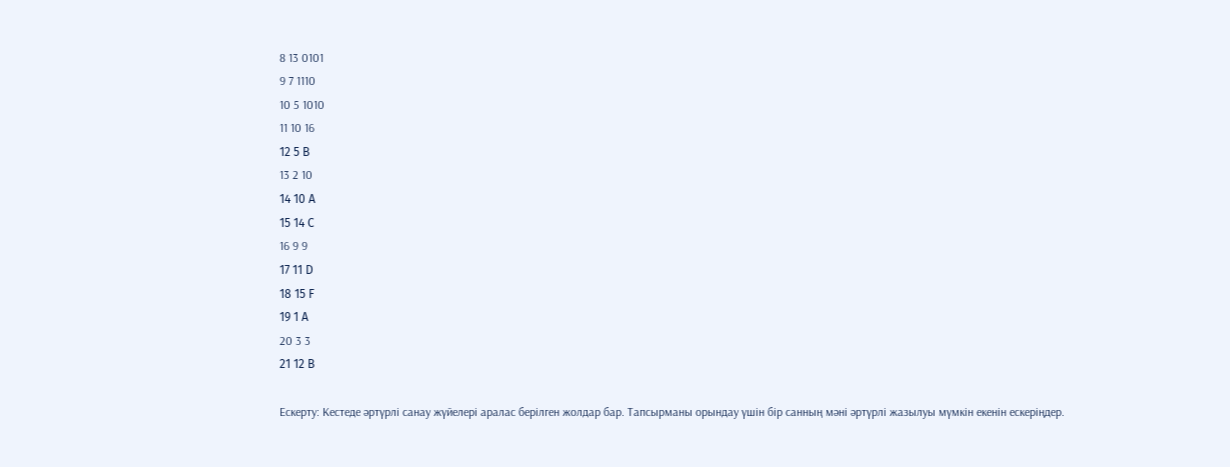8 13 0101
9 7 1110
10 5 1010
11 10 16
12 5 B
13 2 10
14 10 A
15 14 C
16 9 9
17 11 D
18 15 F
19 1 A
20 3 3
21 12 B

Ескерту: Кестеде әртүрлі санау жүйелері аралас берілген жолдар бар. Тапсырманы орындау үшін бір санның мәні әртүрлі жазылуы мүмкін екенін ескеріңдер.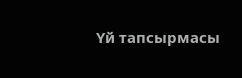Үй тапсырмасы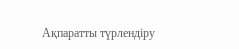Ақпаратты түрлендіру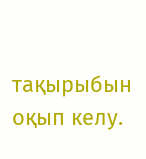тақырыбын оқып келу.